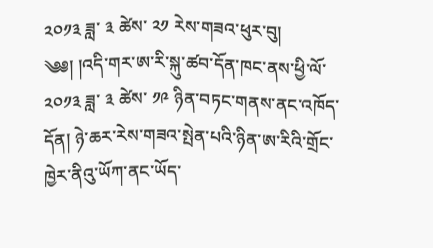༢༠༡༣ ཟླ་ ༣ ཚེས་ ༢༡ རེས་གཟའ་ཕུར་བུ།
༄༅། །འདི་གར་ཨ་རི་སྐུ་ཚབ་དོན་ཁང་ནས་ཕྱི་ལོ་ ༢༠༡༣ ཟླ་ ༣ ཚེས་ ༡༩ ཉིན་བཏང་གནས་ནང་འཁོད་དོན། ཉེ་ཆར་རེས་གཟའ་སྤེན་པའི་ཉིན་ཨ་རིའི་གྲོང་ཁྱེར་ནིའུ་ཡོཀ་ནང་ཡོད་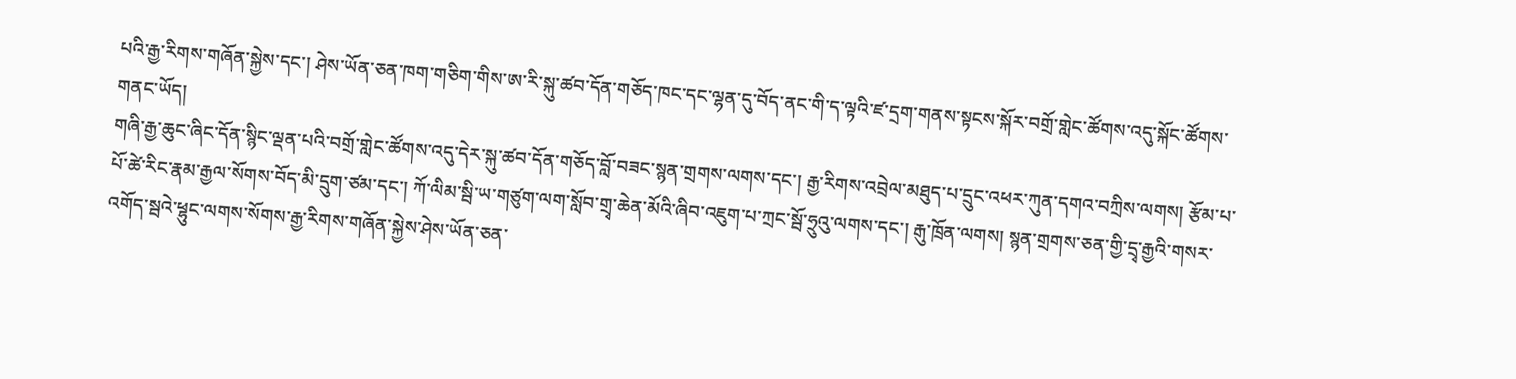པའི་རྒྱ་རིགས་གཞོན་སྐྱེས་དང་། ཤེས་ཡོན་ཅན་ཁག་གཅིག་གིས་ཨ་རི་སྐུ་ཚབ་དོན་གཅོད་ཁང་དང་ལྷན་དུ་བོད་ནང་གི་ད་ལྟའི་ཛ་དྲག་གནས་སྟངས་སྐོར་བགྲོ་གླེང་ཚོགས་འདུ་སྐོང་ཚོགས་གནང་ཡོད།
གཞི་རྒྱ་ཆུང་ཞིང་དོན་སྙིང་ལྡན་པའི་བགྲོ་གླེང་ཚོགས་འདུ་དེར་སྐུ་ཚབ་དོན་གཅོད་བློ་བཟང་སྙན་གྲགས་ལགས་དང་། རྒྱ་རིགས་འབྲེལ་མཐུད་པ་དྲུང་འཕར་ཀུན་དགའ་བཀྲིས་ལགས། རྩོམ་པ་པོ་ཚེ་རིང་རྣམ་རྒྱལ་སོགས་བོད་མི་དྲུག་ཙམ་དང་། ཀོ་ལིམ་སྦི་ཡ་གཙུག་ལག་སློབ་གྲྭ་ཆེན་མོའི་ཞིབ་འཇུག་པ་ཀྲང་སྦོ་ཧྲུའུ་ལགས་དང་། རྒུ་ཁྲོན་ལགས། སྙན་གྲགས་ཅན་གྱི་དྲྭ་རྒྱའི་གསར་འགོད་སྦའེ་ཕྷུང་ལགས་སོགས་རྒྱ་རིགས་གཞོན་སྐྱེས་ཤེས་ཡོན་ཅན་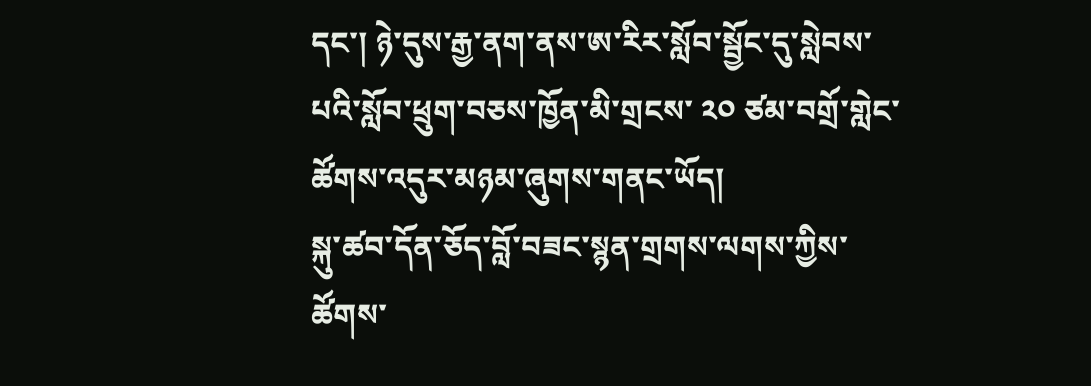དང་། ཉེ་དུས་རྒྱ་ནག་ནས་ཨ་རིར་སློབ་སྦྱོང་དུ་སླེབས་པའི་སློབ་ཕྲུག་བཅས་ཁྱོན་མི་གྲངས་ ༢༠ ཙམ་བགྲོ་གླེང་ཚོགས་འདུར་མཉམ་ཞུགས་གནང་ཡོད།
སྐུ་ཚབ་དོན་ཅོད་བློ་བཟང་སྙན་གྲགས་ལགས་ཀྱིས་ཚོགས་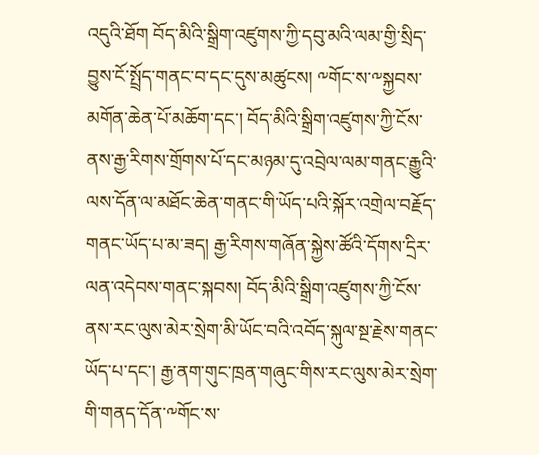འདུའི་ཐོག བོད་མིའི་སྒྲིག་འཛུགས་ཀྱི་དབུ་མའི་ལམ་གྱི་སྲིད་བྱུས་ངོ་སྤྲོད་གནང་བ་དང་དུས་མཚུངས། ༸གོང་ས་༸སྐྱབས་མགོན་ཆེན་པོ་མཆོག་དང་། བོད་མིའི་སྒྲིག་འཛུགས་ཀྱི་ངོས་ནས་རྒྱ་རིགས་གྲོགས་པོ་དང་མཉམ་དུ་འབྲེལ་ལམ་གནང་རྒྱུའི་ལས་དོན་ལ་མཐོང་ཆེན་གནང་གི་ཡོད་པའི་སྐོར་འགྲེལ་བརྗོད་གནང་ཡོད་པ་མ་ཟད། རྒྱ་རིགས་གཞོན་སྐྱེས་ཚོའི་དོགས་དྲིར་ལན་འདེབས་གནང་སྐབས། བོད་མིའི་སྒྲིག་འཛུགས་ཀྱི་ངོས་ནས་རང་ལུས་མེར་སྲེག་མི་ཡོང་བའི་འབོད་སྐུལ་སྔ་རྗེས་གནང་ཡོད་པ་དང་། རྒྱ་ནག་གུང་ཁྲན་གཞུང་གིས་རང་ལུས་མེར་སྲེག་གི་གནད་དོན་༸གོང་ས་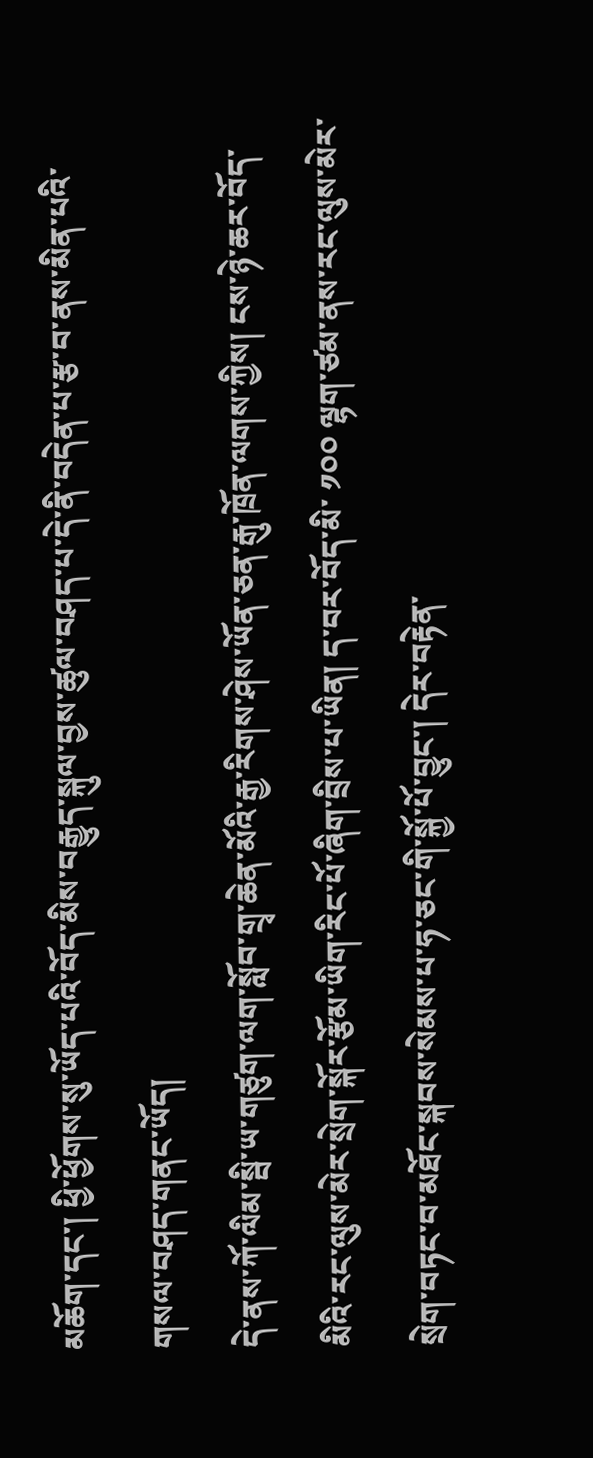མཆོག་དང་། ཕྱི་ཕྱོགས་སུ་ཡོད་པའི་བོད་མིས་བརྒྱུད་སྐུལ་བྱས་ཚུལ་བཤད་པ་དེ་ནི་བདེན་པ་རྩ་བ་ནས་མིན་པའི་གསལ་བཤད་གནང་ཡོད།
དེ་ནས་ཀོ་ལིམ་སྦི་ཡ་གཙུག་ལག་སློབ་གྲྭ་ཆེན་མོའི་རྒྱ་རིགས་ཤེས་ཡོན་ཅན་རྒུ་ཁྲོན་ལགས་ཀྱིས། ངས་ཉེ་ཆར་བོད་མིའི་རང་ལུས་མེར་སྲེག་སྐོར་རྩོམ་ཡིག་རིང་པོ་ཞིག་བྲིས་པ་ཡིན། ད་བར་བོད་མི་ ༡༠༠ ལྷག་ཙམ་ནས་རང་ལུས་མེར་སྲེག་བཏང་བ་མཐོང་སྐབས་སེམས་པ་ཧ་ཅང་གི་སྐྱོ་པོ་བྱུང་། དེར་བརྟེན་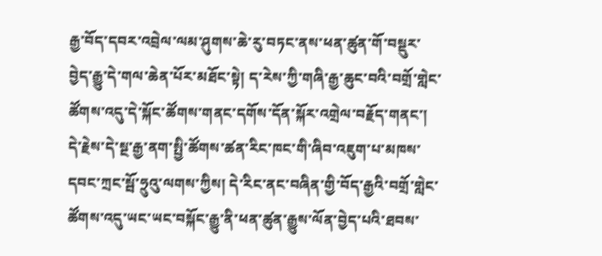རྒྱ་བོད་དབར་འབྲེལ་ལམ་ཤུགས་ཆེ་རུ་བཏང་ནས་ཕན་ཚུན་གོ་བསྡུར་བྱེད་རྒྱུ་དེ་གལ་ཆེན་པོར་མཐོང་སྟེ། ད་རེས་ཀྱི་གཞི་རྒྱ་ཆུང་བའི་བགྲོ་གླེང་ཚོགས་འདུ་དེ་སྐོང་ཚོགས་གནང་དགོས་དོན་སྐོར་འགྲེལ་བརྗོད་གནང་།
དེ་རྗེས་དེ་སྔ་རྒྱ་ནག་སྤྱི་ཚོགས་ཚན་རིང་ཁང་གི་ཞིབ་འཇུག་པ་མཁས་དབང་ཀྲང་སྦོ་ཧྲུའུ་ལགས་ཀྱིས། དེ་རིང་ནང་བཞིན་གྱི་བོད་རྒྱའི་བགྲོ་གླེང་ཚོགས་འདུ་ཡང་ཡང་བསྐོང་རྒྱུ་ནི་ཕན་ཚུན་རྒྱུས་ལོན་བྱེད་པའི་ཐབས་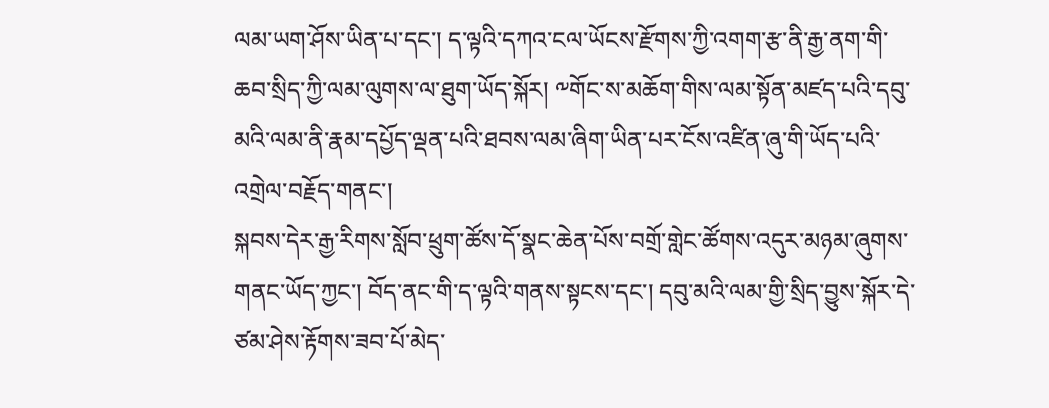ལམ་ཡག་ཤོས་ཡིན་པ་དང་། ད་ལྟའི་དཀའ་ངལ་ཡོངས་རྫོགས་ཀྱི་འགག་རྩ་ནི་རྒྱ་ནག་གི་ཆབ་སྲིད་ཀྱི་ལམ་ལུགས་ལ་ཐུག་ཡོད་སྐོར། ༸གོང་ས་མཆོག་གིས་ལམ་སྟོན་མཛད་པའི་དབུ་མའི་ལམ་ནི་རྣམ་དཔྱོད་ལྡན་པའི་ཐབས་ལམ་ཞིག་ཡིན་པར་ངོས་འཛིན་ཞུ་གི་ཡོད་པའི་འགྲེལ་བརྗོད་གནང་།
སྐབས་དེར་རྒྱ་རིགས་སློབ་ཕྲུག་ཚོས་དོ་སྣང་ཆེན་པོས་བགྲོ་གླེང་ཚོགས་འདུར་མཉམ་ཞུགས་གནང་ཡོད་ཀྱང་། བོད་ནང་གི་ད་ལྟའི་གནས་སྟངས་དང་། དབུ་མའི་ལམ་གྱི་སྲིད་བྱུས་སྐོར་དེ་ཙམ་ཤེས་རྟོགས་ཟབ་པོ་མེད་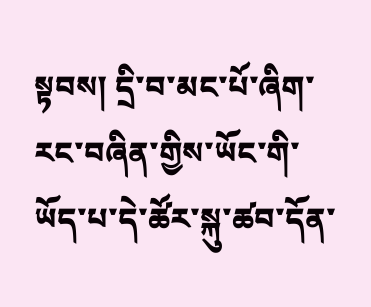སྟབས། དྲི་བ་མང་པོ་ཞིག་རང་བཞིན་གྱིས་ཡོང་གི་ཡོད་པ་དེ་ཚོར་སྐུ་ཚབ་དོན་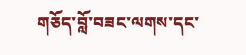གཅོད་བློ་བཟང་ལགས་དང་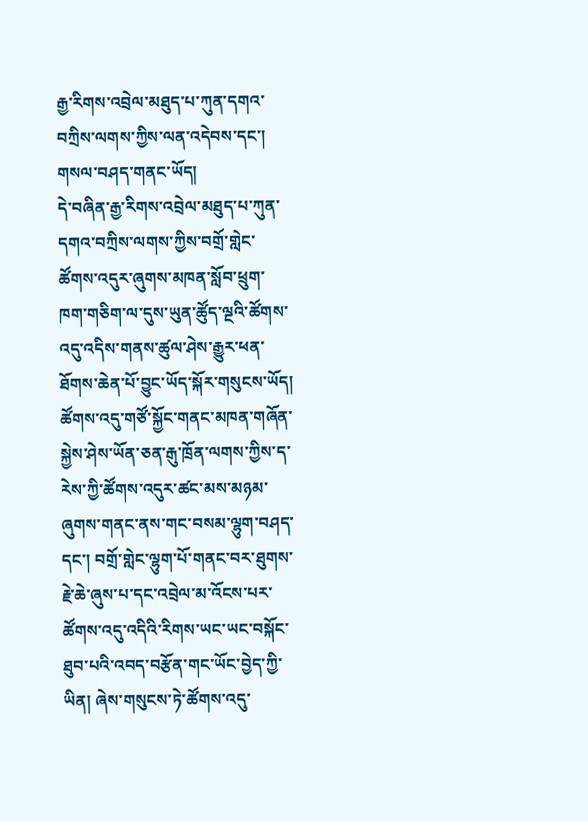རྒྱ་རིགས་འབྲེལ་མཐུད་པ་ཀུན་དགའ་བཀྲིས་ལགས་ཀྱིས་ལན་འདེབས་དང་། གསལ་བཤད་གནང་ཡོད།
དེ་བཞིན་རྒྱ་རིགས་འབྲེལ་མཐུད་པ་ཀུན་དགའ་བཀྲིས་ལགས་ཀྱིས་བགྲོ་གླེང་ཚོགས་འདུར་ཞུགས་མཁན་སློབ་ཕྲུག་ཁག་གཅིག་ལ་དུས་ཡུན་ཚོུད་ལྔའི་ཚོགས་འདུ་འདིས་གནས་ཚུལ་ཤེས་རྒྱུར་ཕན་ཐོགས་ཆེན་པོ་བྱུང་ཡོད་སྐོར་གསུངས་ཡོད།
ཚོགས་འདུ་གཙོ་སྐྱོང་གནང་མཁན་གཞོན་སྐྱེས་ཤེས་ཡོན་ཅན་རྒུ་ཁྲོན་ལགས་ཀྱིས་ད་རེས་ཀྱི་ཚོགས་འདུར་ཚང་མས་མཉམ་ཞུགས་གནང་ནས་གང་བསམ་ལྷུག་བཤད་དང་། བགྲོ་གླེང་ལྷུག་པོ་གནང་བར་ཐུགས་རྗེ་ཆེ་ཞུས་པ་དང་འབྲེལ་མ་འོངས་པར་ཚོགས་འདུ་འདིའི་རིགས་ཡང་ཡང་བསྐོང་ཐུབ་པའི་འབད་བརྩོན་གང་ཡོང་བྱེད་ཀྱི་ཡིན། ཞེས་གསུངས་ཏེ་ཚོགས་འདུ་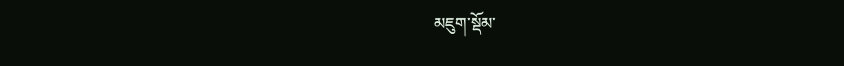མཇུག་སྡོམ་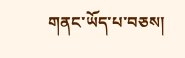གནང་ཡོད་པ་བཅས།